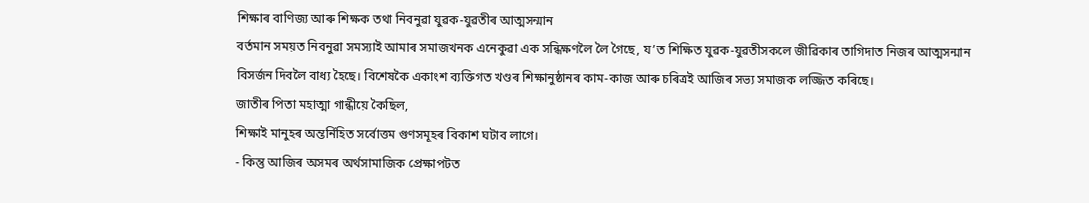শিক্ষাৰ বাণিজ্য আৰু শিক্ষক তথা নিবনুৱা যুৱক-যুৱতীৰ আত্মসন্মান
বৰ্তমান সময়ত নিবনুৱা সমস্যাই আমাৰ সমাজখনক এনেকুৱা এক সন্ধিক্ষণলৈ লৈ গৈছে, য’ত শিক্ষিত যুৱক-যুৱতীসকলে জীৱিকাৰ তাগিদাত নিজৰ আত্মসন্মান বিসৰ্জন দিবলৈ বাধ্য হৈছে। বিশেষকৈ একাংশ ব্যক্তিগত খণ্ডৰ শিক্ষানুষ্ঠানৰ কাম-কাজ আৰু চৰিত্ৰই আজিৰ সভ্য সমাজক লজ্জিত কৰিছে।
জাতীৰ পিতা মহাত্মা গান্ধীয়ে কৈছিল,
শিক্ষাই মানুহৰ অন্তৰ্নিহিত সৰ্বোত্তম গুণসমূহৰ বিকাশ ঘটাব লাগে।
- কিন্তু আজিৰ অসমৰ অৰ্থসামাজিক প্ৰেক্ষাপটত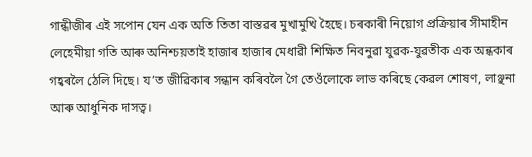গান্ধীজীৰ এই সপোন যেন এক অতি তিতা বাস্তৱৰ মুখামুখি হৈছে। চৰকাৰী নিয়োগ প্ৰক্ৰিয়াৰ সীমাহীন লেহেমীয়া গতি আৰু অনিশ্চয়তাই হাজাৰ হাজাৰ মেধাৱী শিক্ষিত নিবনুৱা যুৱক-যুৱতীক এক অন্ধকাৰ গহ্বৰলৈ ঠেলি দিছে। য’ত জীৱিকাৰ সন্ধান কৰিবলৈ গৈ তেওঁলোকে লাভ কৰিছে কেৱল শোষণ, লাঞ্ছনা আৰু আধুনিক দাসত্ব।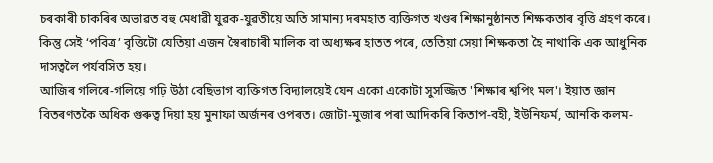চৰকাৰী চাকৰিৰ অভাৱত বহু মেধাৱী যুৱক-যুৱতীয়ে অতি সামান্য দৰমহাত ব্যক্তিগত খণ্ডৰ শিক্ষানুষ্ঠানত শিক্ষকতাৰ বৃত্তি গ্ৰহণ কৰে। কিন্তু সেই ‘পবিত্ৰ’ বৃত্তিটো যেতিয়া এজন স্বৈৰাচাৰী মালিক বা অধ্যক্ষৰ হাতত পৰে, তেতিয়া সেয়া শিক্ষকতা হৈ নাথাকি এক আধুনিক দাসত্বলৈ পৰ্যবসিত হয়।
আজিৰ গলিৰে-গলিয়ে গঢ়ি উঠা বেছিভাগ ব্যক্তিগত বিদ্যালয়েই যেন একো একোটা সুসজ্জিত 'শিক্ষাৰ শ্বপিং মল'। ইয়াত জ্ঞান বিতৰণতকৈ অধিক গুৰুত্ব দিয়া হয় মুনাফা অৰ্জনৰ ওপৰত। জোটা-মুজাৰ পৰা আদিকৰি কিতাপ-বহী, ইউনিফৰ্ম, আনকি কলম-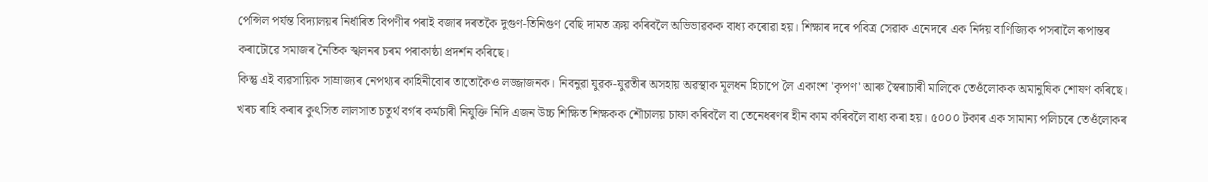পেন্সিল পৰ্যন্ত বিদ্যালয়ৰ নিৰ্ধাৰিত বিপণীৰ পৰাই বজাৰ দৰতকৈ দুগুণ-তিনিগুণ বেছি দামত ক্ৰয় কৰিবলৈ অভিভাৱকক বাধ্য কৰোৱা হয়। শিক্ষাৰ দৰে পবিত্ৰ সেৱাক এনেদৰে এক নিৰ্দয় বাণিজ্যিক পসৰালৈ ৰূপান্তৰ কৰাটোৱে সমাজৰ নৈতিক স্খলনৰ চৰম পৰাকাষ্ঠা প্ৰদৰ্শন কৰিছে।
কিন্তু এই ব্যৱসায়িক সাম্ৰাজ্যৰ নেপথ্যৰ কাহিনীবোৰ তাতোকৈও লজ্জাজনক। নিবনুৱা যুৱক-যুৱতীৰ অসহায় অৱস্থাক মূলধন হিচাপে লৈ একাংশ 'কৃপণ' আৰু স্বৈৰাচাৰী মালিকে তেওঁলোকক অমানুষিক শোষণ কৰিছে। খৰচ ৰাহি কৰাৰ কুৎসিত লালসাত চতুৰ্থ বৰ্গৰ কৰ্মচাৰী নিযুক্তি নিদি এজন উচ্চ শিক্ষিত শিক্ষকক শৌচালয় চাফা কৰিবলৈ বা তেনেধৰণৰ হীন কাম কৰিবলৈ বাধ্য কৰা হয়। ৫০০০ টকাৰ এক সামান্য পলিচৰে তেওঁলোকৰ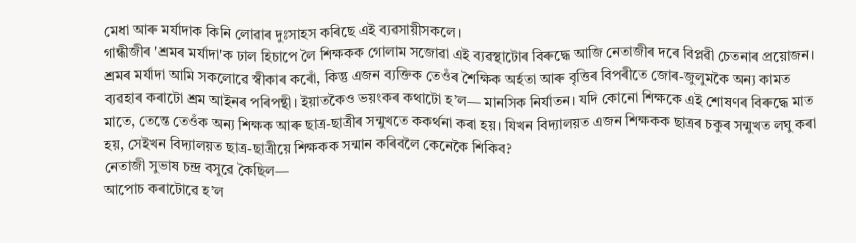মেধা আৰু মৰ্যাদাক কিনি লোৱাৰ দুঃসাহস কৰিছে এই ব্যৱসায়ীসকলে।
গান্ধীজীৰ 'শ্ৰমৰ মৰ্যাদা'ক ঢাল হিচাপে লৈ শিক্ষকক গোলাম সজোৱা এই ব্যৱস্থাটোৰ বিৰুদ্ধে আজি নেতাজীৰ দৰে বিপ্লৱী চেতনাৰ প্ৰয়োজন।
শ্ৰমৰ মৰ্যাদা আমি সকলোৱে স্বীকাৰ কৰোঁ, কিন্তু এজন ব্যক্তিক তেওঁৰ শৈক্ষিক অৰ্হতা আৰু বৃত্তিৰ বিপৰীতে জোৰ-জুলুমকৈ অন্য কামত ব্যৱহাৰ কৰাটো শ্ৰম আইনৰ পৰিপন্থী। ইয়াতকৈও ভয়ংকৰ কথাটো হ’ল— মানসিক নিৰ্যাতন। যদি কোনো শিক্ষকে এই শোষণৰ বিৰুদ্ধে মাত মাতে, তেন্তে তেওঁক অন্য শিক্ষক আৰু ছাত্ৰ-ছাত্ৰীৰ সন্মুখতে ককৰ্থনা কৰা হয়। যিখন বিদ্যালয়ত এজন শিক্ষকক ছাত্ৰৰ চকুৰ সন্মুখত লঘু কৰা হয়, সেইখন বিদ্যালয়ত ছাত্ৰ-ছাত্ৰীয়ে শিক্ষকক সন্মান কৰিবলৈ কেনেকৈ শিকিব?
নেতাজী সুভাষ চন্দ্ৰ বসুৱে কৈছিল—
আপোচ কৰাটোৱে হ’ল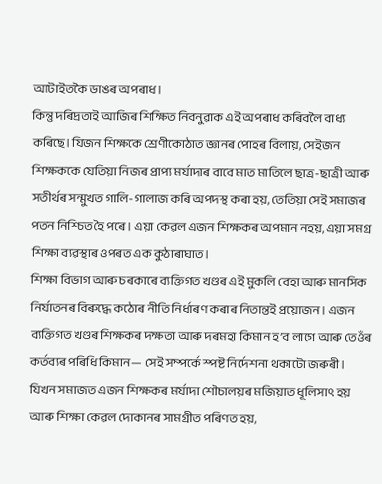আটাইতকৈ ডাঙৰ অপৰাধ।
কিন্তু দৰিদ্ৰতাই আজিৰ শিক্ষিত নিবনুৱাক এই অপৰাধ কৰিবলৈ বাধ্য কৰিছে। যিজন শিক্ষকে শ্ৰেণীকোঠাত জ্ঞানৰ পোহৰ বিলায়, সেইজন শিক্ষককে যেতিয়া নিজৰ প্ৰাপ্য মৰ্যাদাৰ বাবে মাত মাতিলে ছাত্ৰ-ছাত্ৰী আৰু সতীৰ্থৰ সন্মুখত গালি-গালাজ কৰি অপদস্থ কৰা হয়, তেতিয়া সেই সমাজৰ পতন নিশ্চিত হৈ পৰে। এয়া কেৱল এজন শিক্ষকৰ অপমান নহয়, এয়া সমগ্ৰ শিক্ষা ব্যৱস্থাৰ ওপৰত এক কুঠাৰাঘাত।
শিক্ষা বিভাগ আৰু চৰকাৰে ব্যক্তিগত খণ্ডৰ এই মুকলি বেহা আৰু মানসিক নিৰ্যাতনৰ বিৰুদ্ধে কঠোৰ নীতি নিৰ্ধাৰণ কৰাৰ নিতান্তই প্ৰয়োজন। এজন ব্যক্তিগত খণ্ডৰ শিক্ষকৰ দক্ষতা আৰু দৰমহা কিমান হ’ব লাগে আৰু তেওঁৰ কৰ্তব্যৰ পৰিধি কিমান— সেই সম্পৰ্কে স্পষ্ট নিৰ্দেশনা থকাটো জৰুৰী।
যিখন সমাজত এজন শিক্ষকৰ মৰ্যাদা শৌচালয়ৰ মজিয়াত ধূলিসাৎ হয় আৰু শিক্ষা কেৱল দোকানৰ সামগ্ৰীত পৰিণত হয়,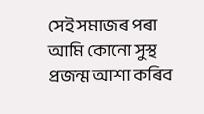সেই সমাজৰ পৰা আমি কোনো সুস্থ প্ৰজন্ম আশা কৰিব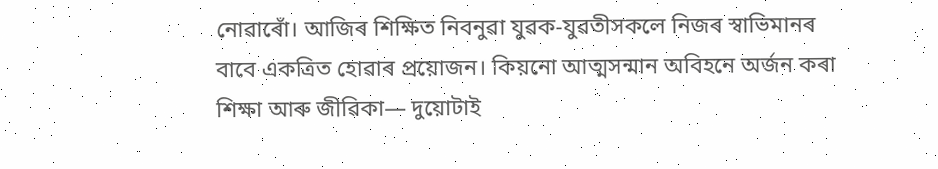নোৱাৰোঁ। আজিৰ শিক্ষিত নিবনুৱা যুৱক-যুৱতীসকলে নিজৰ স্বাভিমানৰ বাবে একত্ৰিত হোৱাৰ প্ৰয়োজন। কিয়নো আত্মসন্মান অবিহনে অৰ্জন কৰা শিক্ষা আৰু জীৱিকা— দুয়োটাই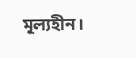মূল্যহীন।